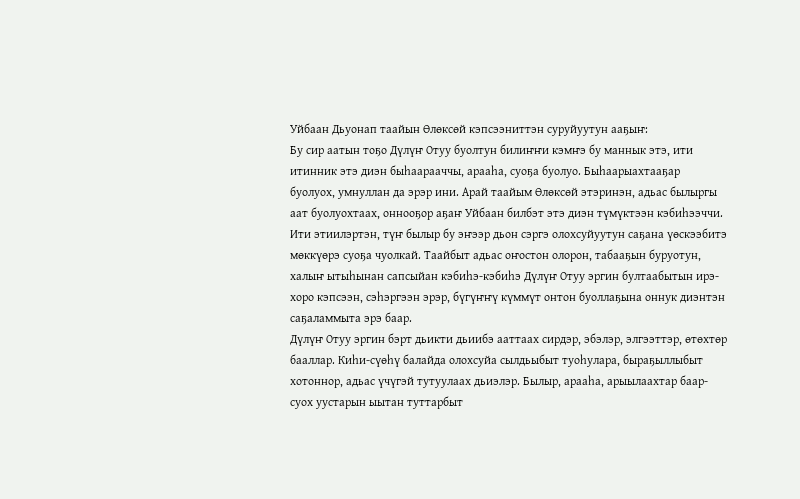Уйбаан Дьуонап таайын Өлөксөй кэпсээниттэн суруйуутун ааҕыҥ:
Бу сир аатын тоҕо Дүлүҥ Отуу буолтун билиҥҥи кэмҥэ бу маннык этэ, ити итинник этэ диэн быһаарааччы, арааһа, суоҕа буолуо. Быһаарыахтааҕар буолуох, умнуллан да эрэр ини. Арай таайым Өлөксөй этэринэн, адьас былыргы аат буолуохтаах, оннооҕор аҕаҥ Уйбаан билбэт этэ диэн түмүктээн кэбиһээччи. Ити этиилэртэн, түҥ былыр бу эҥээр дьон сэргэ олохсуйуутун саҕана үөскээбитэ мөккүөрэ суоҕа чуолкай. Таайбыт адьас оҥостон олорон, табааҕын буруотун, халыҥ ытыһынан сапсыйан кэбиһэ-кэбиһэ Дүлүҥ Отуу эргин бултаабытын ирэ-хоро кэпсээн, сэһэргээн эрэр, бүгүҥҥү күммүт онтон буоллаҕына оннук диэнтэн саҕаламмыта эрэ баар.
Дүлүҥ Отуу эргин бэрт дьикти дьиибэ ааттаах сирдэр, эбэлэр, элгээттэр, өтөхтөр бааллар. Киһи-сүөһү балайда олохсуйа сылдьыбыт туоһулара, быраҕыллыбыт хотоннор, адьас үчүгэй тутуулаах дьиэлэр. Былыр, арааһа, арыылаахтар баар-суох уустарын ыытан туттарбыт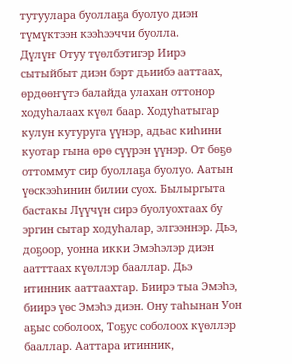тутуулара буоллаҕа буолуо диэн түмүктээн кээһээччи буолла.
Дүлүҥ Отуу түөлбэтигэр Иирэ сытыйбыт диэн бэрт дьиибэ ааттаах, өрдөөҥүтэ балайда улахан оттонор ходуһалаах күөл баар. Ходуһатыгар кулун кутуруга үүнэр, адьас киһини куотар гына өрө сүүрэн үүнэр. От бөҕө оттоммут сир буоллаҕа буолуо. Аатын үөскээһинин билии суох. Былыргыта бастакы Лүүчүн сирэ буолуохтаах бу эргин сытар ходуһалар, элгээннэр. Дьэ, доҕоор, уонна икки Эмэһэлэр диэн аатттаах күөллэр бааллар. Дьэ итинник ааттаахтар. Биирэ тыа Эмэһэ, биирэ үөс Эмэһэ диэн. Ону таһынан Уон аҕыс соболоох, Тоҕус соболоох күөллэр бааллар. Ааттара итинник,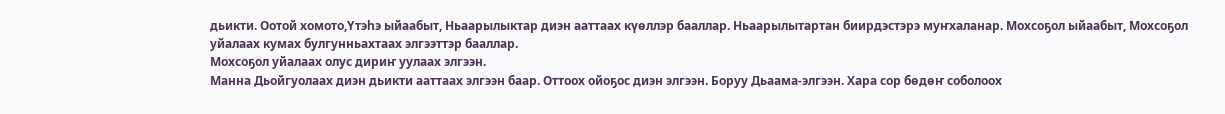дьикти. Оотой хомото,Үтэһэ ыйаабыт, Ньаарылыктар диэн ааттаах күөллэр бааллар. Ньаарылытартан биирдэстэрэ муҥхаланар. Мохсоҕол ыйаабыт, Мохсоҕол уйалаах кумах булгунньахтаах элгээттэр бааллар.
Мохсоҕол уйалаах олус дириҥ уулаах элгээн.
Манна Дьойгуолаах диэн дьикти ааттаах элгээн баар. Оттоох ойоҕос диэн элгээн. Боруу Дьаама-элгээн. Хара сор бөдөҥ соболоох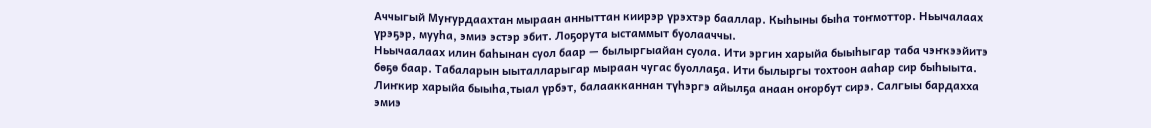Аччыгый Муҥурдаахтан мыраан анныттан киирэр үрэхтэр бааллар. Кыһыны быһа тоҥмоттор. Ньычалаах үрэҕэр, мууһа, эмиэ эстэр эбит. Лоҕорута ыстаммыт буолааччы.
Ньычаалаах илин баһынан суол баар — былыргыайан суола. Ити эргин харыйа быыһыгар таба чэҥкээйитэ бөҕө баар. Табаларын ыыталларыгар мыраан чугас буоллаҕа. Ити былыргы тохтоон ааһар сир быһыыта. Лиҥкир харыйа быыһа,тыал үрбэт, балаакканнан түһэргэ айылҕа анаан оҥорбут сирэ. Салгыы бардахха эмиэ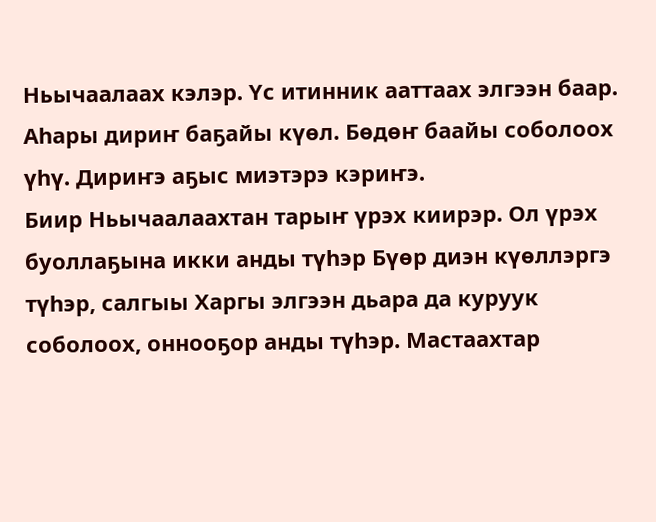Ньычаалаах кэлэр. Үс итинник ааттаах элгээн баар. Аһары дириҥ баҕайы күөл. Бөдөҥ баайы соболоох үһү. Дириҥэ аҕыс миэтэрэ кэриҥэ.
Биир Ньычаалаахтан тарыҥ үрэх киирэр. Ол үрэх буоллаҕына икки анды түһэр Бүөр диэн күөллэргэ түһэр, салгыы Харгы элгээн дьара да куруук соболоох, оннооҕор анды түһэр. Мастаахтар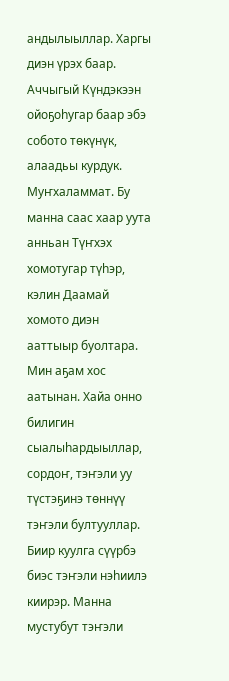андылыыллар. Харгы диэн үрэх баар. Аччыгый Күндэкээн ойоҕоһугар баар эбэ собото төкүнүк, алаадьы курдук. Муҥхаламмат. Бу манна саас хаар уута анньан Түҥхэх хомотугар түһэр, кэлин Даамай хомото диэн ааттыыр буолтара. Мин аҕам хос аатынан. Хайа онно билигин сыалыһардыыллар, сордоҥ, тэҥэли уу түстэҕинэ төннүү тэҥэли бултууллар. Биир куулга сүүрбэ биэс тэҥэли нэһиилэ киирэр. Манна мустубут тэҥэли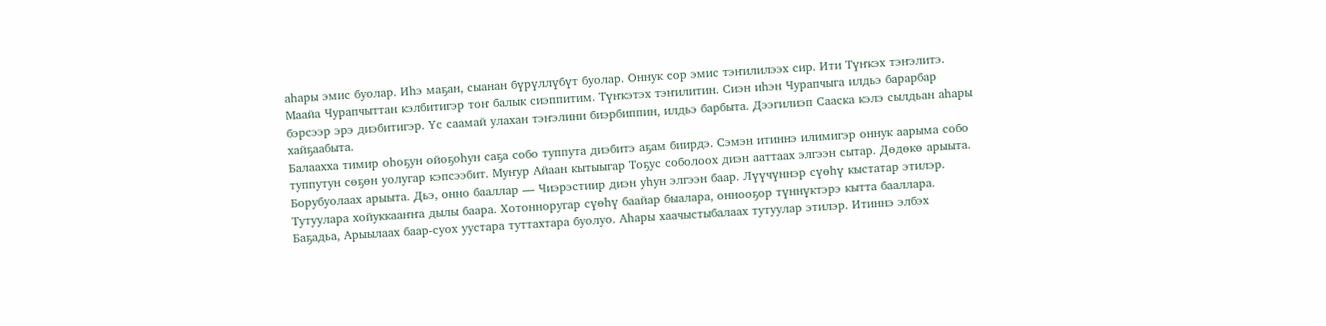аһары эмис буолар. Иһэ маҕан, сыанан бүрүллүбүт буолар. Оннук сор эмис тэҥилилээх сир. Ити Түҥкэх тэҥэлитэ.
Маайа Чурапчыттан кэлбитигэр тоҥ балык сиэппитим. Түҥкэтэх тэҥилитин. Сиэн иһэн Чурапчыга илдьэ барарбар бэрсээр эрэ диэбитигэр. Үс саамай улахан тэҥэлини биэрбиппин, илдьэ барбыта. Дээгилиэп Сааска кэлэ сылдьан аһары хайҕаабыта.
Балаахха тимир оһоҕун ойоҕоһун саҕа собо туппута диэбитэ аҕам биирдэ. Сэмэн итиннэ илимигэр оннук аарыма собо туппутун сөҕөн уолугар кэпсээбит. Муҥур Айаан кытыыгар Тоҕус соболоох диэн ааттаах элгээн сытар. Дөдөкө арыыта. Борубуолаах арыыта. Дьэ, онно бааллар — Чиэрэстиир диэн уһун элгээн баар. Лүүчүннэр сүөһү кыстатар этилэр. Тутуулара хойуккааҥҥа дылы баара. Хотонноругар сүөһү баайар быалара, оннооҕор түннүктэрэ кытта бааллара. Баҕадьа, Арыылаах баар-суох уустара туттахтара буолуо. Аһары хаачыстыбалаах тутуулар этилэр. Итиннэ элбэх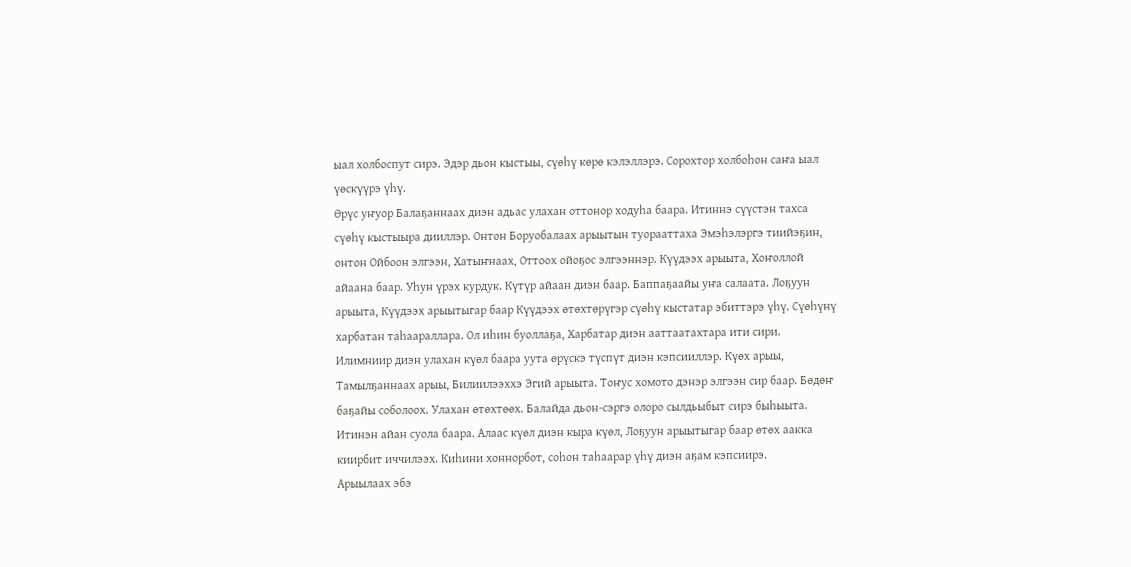ыал холбоспут сирэ. Эдэр дьон кыстыы, сүөһү көрө кэлэллэрэ. Сорохтор холбоһон саҥа ыал үөскүүрэ үһү.
Өрүс уҥуор Балаҕаннаах диэн адьас улахан оттонор ходуһа баара. Итиннэ сүүстэн тахса сүөһү кыстыыра дииллэр. Онтон Боруобалаах арыытын туорааттаха Эмэһэлэргэ тиийэҕин, онтон Ойбоон элгээн, Хатыҥнаах, Оттоох ойоҕос элгээннэр. Күүдээх арыыта, Хоҥоллой айаана баар. Уһун үрэх курдук. Күтүр айаан диэн баар. Баппаҕаайы уҥа салаата. Лоҕуун арыыта, Күүдээх арыытыгар баар Күүдээх өтөхтөрүгэр сүөһү кыстатар эбиттэрэ үһү. Сүөһүнү харбатан таһаараллара. Ол иһин буоллаҕа, Харбатар диэн ааттаатахтара ити сири. Илимниир диэн улахан күөл баара уута өрүскэ түспүт диэн кэпсииллэр. Күөх арыы, Тамылҕаннаах арыы, Билиилээххэ Эгий арыыта. Тоҥус хомото дэнэр элгээн сир баар. Бөдөҥ баҕайы соболоох. Улахан өтөхтөөх. Балайда дьон-сэргэ олоро сылдьыбыт сирэ быһыыта. Итинэн айан суола баара. Алаас күөл диэн кыра күөл, Лоҕуун арыытыгар баар өтөх аакка киирбит иччилээх. Киһини хоннорбот, соһон таһаарар үһү диэн аҕам кэпсиирэ.
Арыылаах эбэ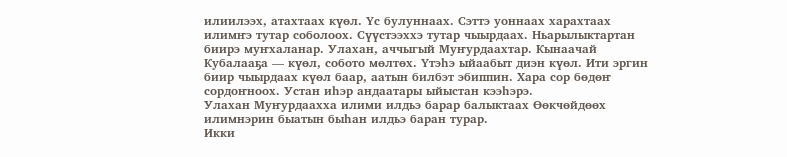илиилээх, атахтаах күөл. Үс булуннаах. Сэттэ уоннаах харахтаах илимҥэ тутар соболоох. Сүүстээххэ тутар чыырдаах. Ньарылыктартан биирэ муҥхаланар. Улахан, аччыгый Муҥурдаахтар. Кынаачай Кубалааҕа — күөл, собото мөлтөх. Үтэһэ ыйаабыт диэн күөл. Ити эргин биир чыырдаах күөл баар, аатын билбэт эбиппин. Хара сор бөдөҥ сордоҥноох. Устан иһэр андаатары ыйыстан кээһэрэ.
Улахан Муҥурдаахха илими илдьэ барар балыктаах Өөкчөйдөөх илимнэрин быатын быһан илдьэ баран турар.
Икки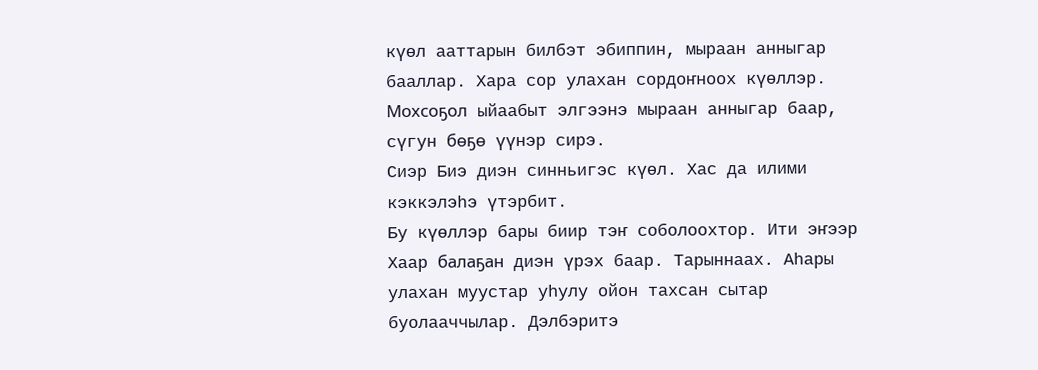күөл ааттарын билбэт эбиппин, мыраан анныгар бааллар. Хара сор улахан сордоҥноох күөллэр. Мохсоҕол ыйаабыт элгээнэ мыраан анныгар баар, сүгун бөҕө үүнэр сирэ.
Сиэр Биэ диэн синньигэс күөл. Хас да илими кэккэлэһэ үтэрбит.
Бу күөллэр бары биир тэҥ соболоохтор. Ити эҥээр Хаар балаҕан диэн үрэх баар. Тарыннаах. Аһары улахан муустар уһулу ойон тахсан сытар буолааччылар. Дэлбэритэ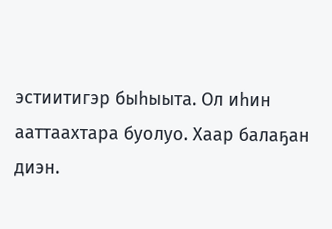эстиитигэр быһыыта. Ол иһин ааттаахтара буолуо. Хаар балаҕан диэн.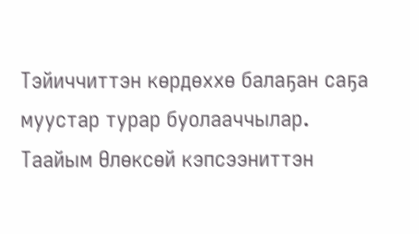Тэйиччиттэн көрдөххө балаҕан саҕа муустар турар буолааччылар.
Таайым Өлөксөй кэпсээниттэн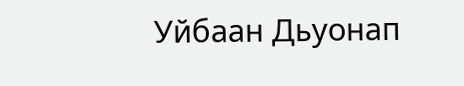Уйбаан Дьуонап